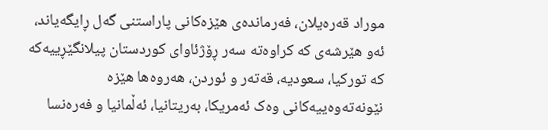موراد قەرەیلان، فەرماندەی هێزەکانی پاراستنی گەل ڕایگەیاند، ئەو هێرشەی کە کراوەتە سەر ڕۆژئاوای کوردستان پیلانگێڕییەکە کە تورکیا، سعودیە، قەتەر و ئوردن، هەروەها هێزە نێونەتەوەییەکانی وەک ئەمریکا، بەریتانیا، ئەڵمانیا و فەرەنسا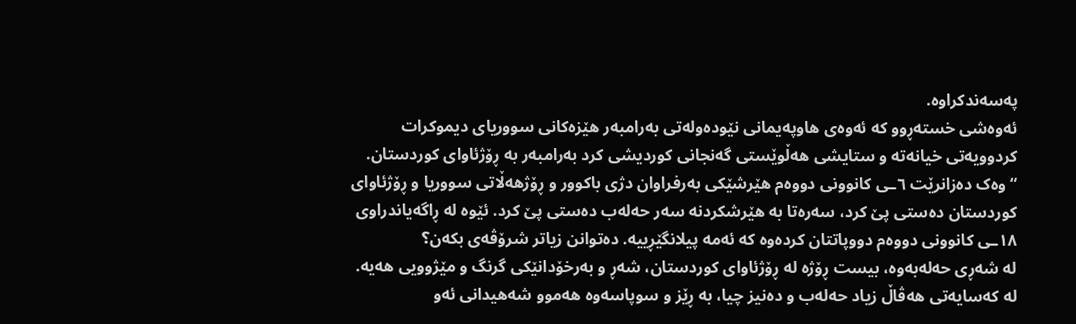پەسەندکراوە.
ئەوەشی خستەڕوو کە ئەوەی هاوپەیمانی نێودەولەتی بەرامبەر هێزەکانی سووریای دیموکرات کردوویەتی خیانەتە و ستایشی هەڵوێستی گەنجانی کوردیشی کرد بەرامبەر بە ڕۆژئاوای کوردستان.
“وەک دەزانرێت ٦ـی کانوونی دووەم هێرشێکی بەرفراوان دژی باکوور و ڕۆژهەڵاتی سووریا و ڕۆژئاوای کوردستان دەستی پێ کرد، سەرەتا بە هێرشکردنە سەر حەلەب دەستی پێ کرد. ئێوە لە ڕاگەیاندراوی ١٨ـی کانوونی دووەم دووپاتتان کردەوە کە ئەمە پیلانگێڕییە. دەتوانن زیاتر شرۆڤەی بکەن؟
لە شەڕی حەلەبەوە، بیست ڕۆژە لە ڕۆژئاوای کوردستان، شەڕ و بەرخۆدانێکی گرنگ و مێژوویی هەیە. لە کەسایەتی هەڤاڵ زیاد حەلەب و دەنیز چیا، بە ڕێز و سوپاسەوە هەموو شەهیدانی ئەو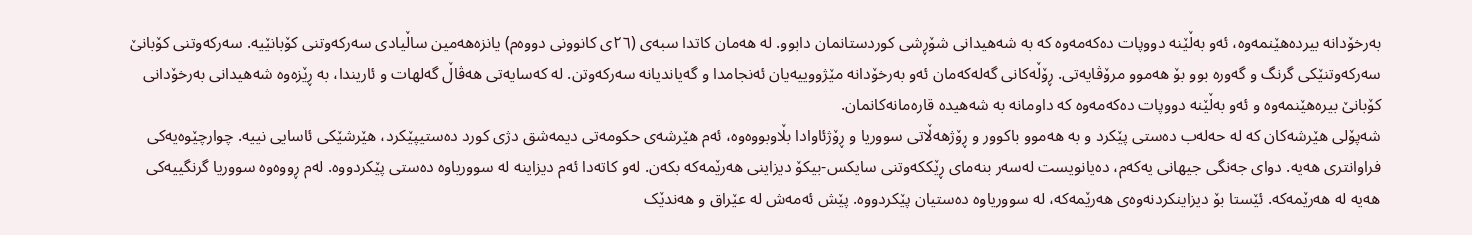بەرخۆدانە بیردەهێنمەوە، ئەو بەڵێنە دووپات دەکەمەوە کە بە شەهیدانی شۆڕشی کوردستانمان دابوو. لە هەمان کاتدا سبەی (٢٦ی کانوونی دووەم) یانزەهەمین ساڵیادی سەرکەوتنی کۆبانێیە. سەرکەوتنی کۆبانێ سەرکەوتنێکی گرنگ و گەورە بوو بۆ هەموو مرۆڤایەتی. ڕۆڵەکانی گەلەکەمان ئەو بەرخۆدانە مێژووییەیان ئەنجامدا و گەیاندیانە سەرکەوتن. لە کەسایەتی هەڤاڵ گەلهات و ئاریندا، بە ڕێزەوە شەهیدانی بەرخۆدانی کۆبانێ بیرەهێنمەوە و ئەو بەڵێنە دووپات دەکەمەوە کە داومانە بە شەهیدە قارەمانەکانمان.
شەپۆلی هێرشەکان کە لە حەلەب دەستی پێکرد و بە هەموو باکوور و ڕۆژهەڵاتی سووریا و ڕۆژئاوادا بڵاوبووەوە، ئەم هێرشەی حکومەتی دیمەشق دژی کورد دەستیپێکرد، هێرشێکی ئاسایی نییە. چوارچێوەیەکی فراوانتری هەیە. دوای جەنگی جیهانی یەکەم، دەیانویست لەسەر بنەمای ڕێککەوتنی سایکس-بیکۆ دیزاینی هەرێمەکە بکەن. لەو کاتەدا ئەم دیزاینە لە سووریاوە دەستی پێکردووە. لەم ڕووەوە سووریا گرنگییەکی هەیە لە هەرێمەکە. ئێستا بۆ دیزاینکردنەوەی هەرێمەکە، لە سووریاوە دەستیان پێکردووە. پێش ئەمەش لە عێراق و هەندێک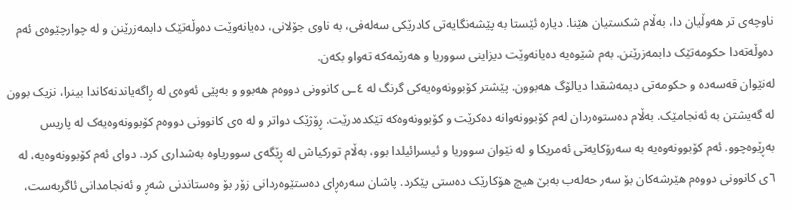ناوچەی تر هەوڵیان دا، بەڵام شکستیان هێنا. دیارە ئێستا بە پێشەنگایەتی کادرێکی سەلەفی، بە ناوی جۆلانی، دەیانەوێت دەوڵەتێک دابمەزرێنن و لە چوارچێوەی ئەم دەوڵەتەدا حکومەتێک دابمەزرێنن. بەم شێوەیە دەیانەوێت دیزاینی سووریا و هەرێمەکە تەواو بکەن.
لەنێوان قەسەدە و حکومەتی دیمەشقدا دیالۆگ هەبوون. پێشتر کۆبوونەوەیەکی گرنگ لە ٤ـی کانوونی دووەم هەبوو و بەپێی ئەوەی لە ڕاگەیاندنەکاندا بینرا، نزیک بوون لە گەیشتن بە ئەنجامێک. بەڵام دەستوەردان لەم کۆبوونەوانە دەکرێت و کۆبوونەوەکە تێکدەدرێت. ڕۆژێک دواتر و لە ٥ی کانوونی دووەم کۆبوونەوەیەک لە پاریس بەڕێوەچوو. ئەم کۆبوونەوەیە بە سەرۆکایەتی ئەمریکا و لە نێوان سووریا و ئیسرائیلدا بوو، بەڵام تورکیاش لە ڕێگەی سووریاوە بەشداری کرد. دوای ئەم کۆبوونەوەیە، لە ٦ی کانوونی دووەم هێرشەکان بۆ سەر حەلەب بەبێ هیچ هۆکارێک دەستی پێکرد. پاشان سەرەڕای دەستێوەردانی زۆر بۆ وەستاندنی شەڕ و ئەنجامدانی ئاگربەست،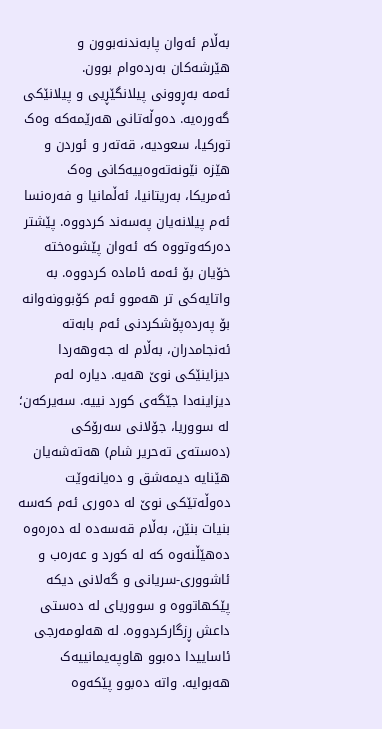بەڵام ئەوان پابەندنەبوون و هێرشەکان بەردەوام بوون.
ئەمە بەڕوونی پیلانگێڕیی و پیلانێکی گەورەیە. دەوڵەتانی هەرێمەکە وەک تورکیا، سعودیە، قەتەر و ئوردن و هێزە نێونەتەوەییەکانی وەک ئەمریکا، بەریتانیا، ئەڵمانیا و فەرەنسا ئەم پیلانەیان پەسەند کردووە. پێشتر دەرکەوتووە کە ئەوان پێشوەختە خۆیان بۆ ئەمە ئامادە کردووە. بە واتایەکی تر هەموو ئەم کۆبوونەوانە بۆ پەردەپۆشکردنی ئەم بابەتە ئەنجامدران، بەڵام لە جەوهەردا دیزاینێکی نوێ هەیە. دیارە لەم دیزاینەدا جێگەی کورد نییە. سەیرکەن؛ لە سووریا، جۆلانی سەرۆکی (دەستەی تەحریر شام) هەتەشەیان هێنایە دیمەشق و دەیانەوێت دەوڵەتێکی نوێ لە دەوری ئەم کەسە بنیات بنێن، بەڵام قەسەدە لە دەرەوە دەهێڵنەوە کە لە کورد و عەرەب و ئاشووری-سریانی و گەلانی دیکە پێکهاتووە و سووریای لە دەستی داعش ڕزگارکردووە. لە هەلومەرجی ئاساییدا دەبوو هاوپەیمانییەک هەبوایە. واتە دەبوو پێکەوە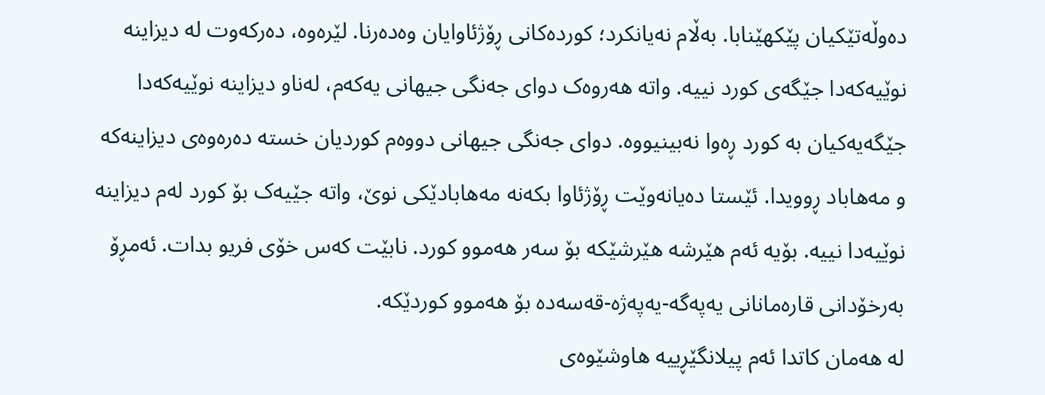دەوڵەتێکیان پێکهێنابا. بەڵام نەیانکرد؛ کوردەکانی ڕۆژئاوایان وەدەرنا. لێرەوە، دەرکەوت لە دیزاینە نوێیەکەدا جێگەی کورد نییە. واتە هەروەک دوای جەنگی جیهانی یەکەم، لەناو دیزاینە نوێیەکەدا جێگەیەکیان بە کورد ڕەوا نەبینیووە. دوای جەنگی جیهانی دووەم کوردیان خستە دەرەوەی دیزاینەکە و مەهاباد ڕوویدا. ئێستا دەیانەوێت ڕۆژئاوا بکەنە مەهابادێکی نوێ، واتە جێیەک بۆ کورد لەم دیزاینە نوێیەدا نییە. بۆیە ئەم هێرشە هێرشێکە بۆ سەر هەموو کورد. نابێت کەس خۆی فریو بدات. ئەمڕۆ بەرخۆدانی قارەمانانی یەپەگە-یەپەژە-قەسەدە بۆ هەموو کوردێکە.
لە هەمان کاتدا ئەم پیلانگێڕییە هاوشێوەی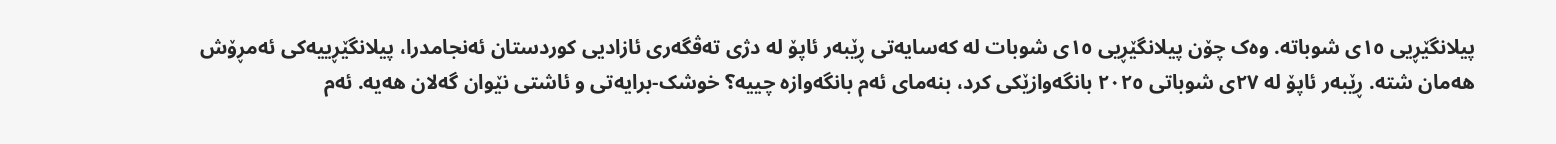پیلانگێڕیی ١٥ی شوباتە. وەک چۆن پیلانگێڕیی ١٥ی شوبات لە کەسایەتی ڕێبەر ئاپۆ لە دژی تەڤگەری ئازادیی کوردستان ئەنجامدرا، پیلانگێڕییەکی ئەمڕۆش هەمان شتە. ڕێبەر ئاپۆ لە ٢٧ی شوباتی ٢٠٢٥ بانگەوازێکی کرد، بنەمای ئەم بانگەوازە چییە؟ خوشک-برایەتی و ئاشتی نێوان گەلان هەیە. ئەم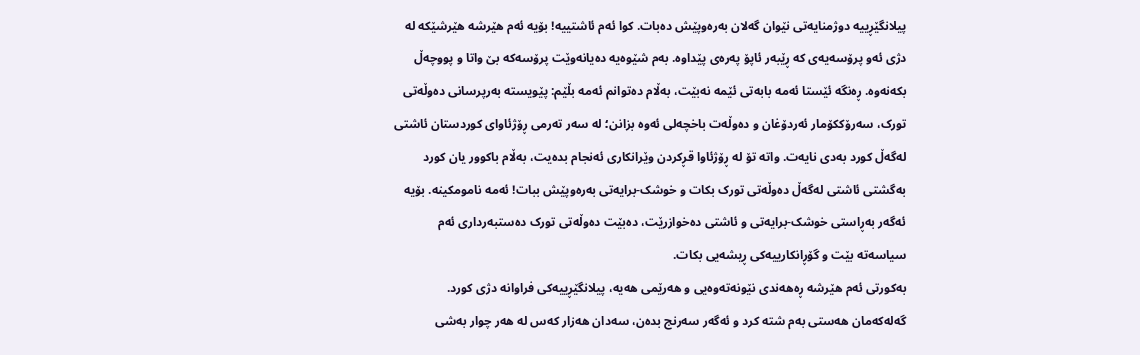پیلانگێڕییە دوژمنایەتی نێوان گەلان بەرەوپێش دەبات. کوا ئەم ئاشتییە! بۆیە ئەم هێرشە هێرشێکە لە دژی ئەو پرۆسەیەی کە ڕێبەر ئاپۆ پەرەی پێداوە. بەم شێوەیە دەیانەوێت پرۆسەکە بێ واتا و پووچەڵ بکەنەوە. ڕەنگە ئێستا ئەمە بابەتی ئێمە نەبێت، بەڵام دەتوانم ئەمە بڵێم: پێویستە بەرپرسانی دەوڵەتی تورک، سەرۆککۆمار ئەردۆغان و دەوڵەت باخچەلی ئەوە بزانن؛ لە سەر تەرمی ڕۆژئاوای کوردستان ئاشتی لەگەڵ کورد بەدی نایەت. واتە تۆ لە ڕۆژئاوا قڕکردن وێرانکاری ئەنجام بدەیت، بەڵام باکوور یان کورد بەگشتی ئاشتی لەگەڵ دەوڵەتی تورک بکات و خوشک-برایەتی بەرەوپێش ببات! ئەمە نامومکینە. بۆیە ئەگەر بەڕاستی خوشک-برایەتی و ئاشتی دەخوازرێت، دەبێت دەوڵەتی تورک دەستبەرداری ئەم سیاسەتە بێت و گۆڕانکارییەکی ڕیشەیی بکات.
بەکورتی ئەم هێرشە ڕەهەندی نێونەتەوەیی و هەرێمی هەیە، پیلانگێڕییەکی فراوانە دژی کورد. گەلەکەمان هەستی بەم شتە کرد و ئەگەر سەرنج بدەن، سەدان هەزار کەس لە هەر چوار بەشی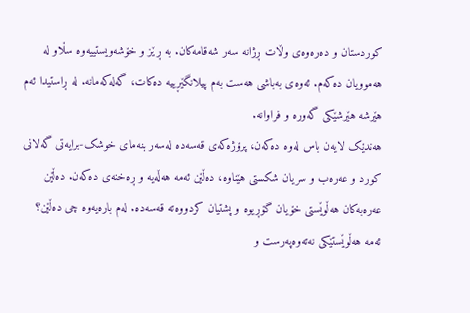کوردستان و دەرەوەی وڵات ڕژانە سەر شەقامەکان. بە ڕێز و خۆشەویستییەوە سڵاو لە هەموویان دەکەم. ئەوەی بەباشی هەست بەم پیلانگێڕییە دەکات، گەلەکەمانە. لە ڕاستیدا ئەم هێرشە هێرشێکی گەورە و فراوانە.
هەندێک لایەن باس لەوە دەکەن، پرۆژەکەی قەسەدە لەسەر بنەمای خوشک-برایەتی گەلانی کورد و عەرەب و سریان شکستی هێناوە، دەڵێن ئەمە هەڵەیە و ڕەخنەی دەکەن. دەڵێن عەرەبەکان هەڵوێستی خۆیان گۆڕیوە و پشتیان کردووەتە قەسەدە. لەم بارەیەوە چی دەڵێن؟
ئەمە هەڵوێستێکی نەتەوەپەرست و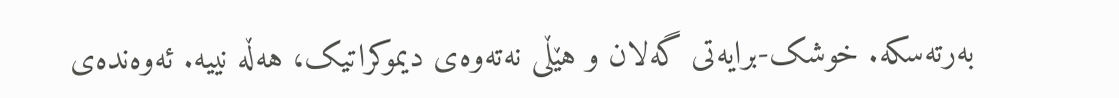بەرتەسکە. خوشک-برایەتی گەلان و هێڵی نەتەوەی دیموکراتیک، هەڵە نییە. ئەوەندەی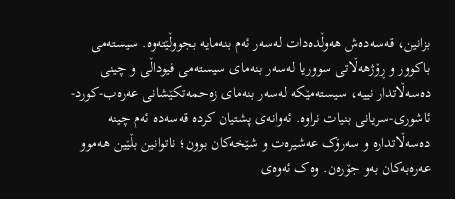بزانین، قەسەدەش هەوڵدەدات لەسەر ئەم بنەمایە بجووڵێتەوە. سیستەمی باکوور و ڕۆژهەڵاتی سووریا لەسەر بنەمای سیستەمی فیوداڵی و چینی دەسەڵاتدار نییە، سیستەمێکە لەسەر بنەمای زەحمەتکێشانی عەرەب-کورد-ئاشوری-سریانی بنیات نراوە. ئەوانەی پشتیان کردە قەسەدە ئەم چینە دەسەڵاتدارە و سەرۆک عەشیرەت و شێخەکان بوون؛ ناتوانین بڵێین هەموو عەرەبەکان بەو جۆرەن. وەک ئەوەی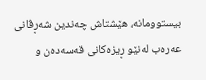بیستوومانە، هێشتاش چەندین شەڕڤانی عەرەب لەنێو ڕیزەکانی قەسەدەن و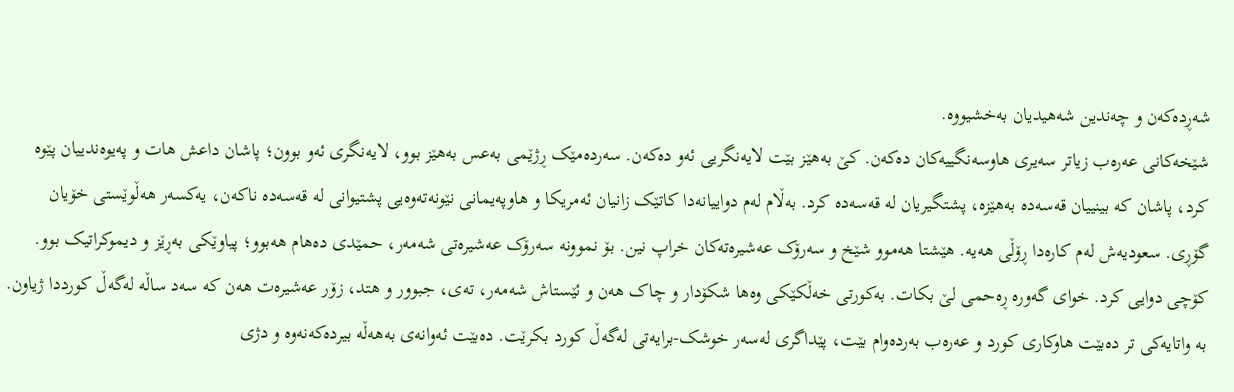شەڕدەکەن و چەندین شەهیدیان بەخشیووە.
شێخەکانی عەرەب زیاتر سەیری هاوسەنگییەکان دەکەن. کێ بەهێز بێت لایەنگریی ئەو دەکەن. سەردەمێک ڕژێمی بەعس بەهێز بوو، لایەنگری ئەو بوون؛ پاشان داعش هات و پەیوەندییان پێوە کرد، پاشان کە بینییان قەسەدە بەهێزە، پشتگیریان لە قەسەدە کرد. بەڵام لەم دواییانەدا کاتێک زانیان ئەمریکا و هاوپەیمانی نێونەتەوەیی پشتیوانی لە قەسەدە ناکەن، یەکسەر هەڵوێستی خۆیان گۆڕی. سعودیەش لەم کارەدا ڕۆڵی هەیە. هێشتا هەموو شێخ و سەرۆک عەشیرەتەکان خراپ نین. بۆ نموونە سەرۆک عەشیرەتی شەمەر، حمێدی دەهام هەبوو؛ پیاوێکی بەڕێز و دیموکراتیک بوو. کۆچی دوایی کرد. خوای گەورە ڕەحمی لێ بکات. بەکورتی خەڵکێکی وەها شکۆدار و چاک هەن و ئێستاش شەمەر، تەی، جبوور و هتد، زۆر عەشیرەت هەن کە سەد ساڵە لەگەڵ کورددا ژیاون. بە واتایەکی تر دەبێت هاوکاری کورد و عەرەب بەردەوام بێت، پێداگری لەسەر خوشک-برایەتی لەگەڵ کورد بکرێت. دەبێت ئەوانەی بەهەڵە بیردەکەنەوە و دژی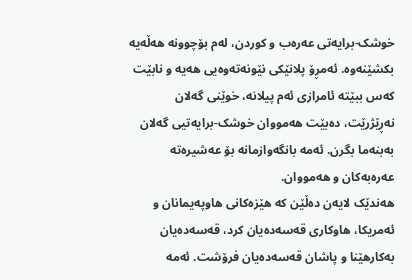خوشک-برایەتی عەرەب و کوردن، لەم بۆچوونە هەڵەیە بکشێنەوە. ئەمڕۆ پلانێکی نێونەتەوەیی هەیە و نابێت کەس ببێتە ئامرازی ئەم پیلانە، خوێنی گەلان نەڕێژرێت، دەبێت هەمووان خوشک-برایەتیی گەلان بەبنەما بگرن. ئەمە بانگەوازمانە بۆ عەشیرەتە عەرەبەکان و هەمووان.
هەندێک لایەن دەڵێن کە هێزەکانی هاوپەیمانان و ئەمریکا، هاوکاری قەسەدەیان کرد، قەسەدەیان بەکارهێنا و پاشان قەسەدەیان فرۆشت. ئەمە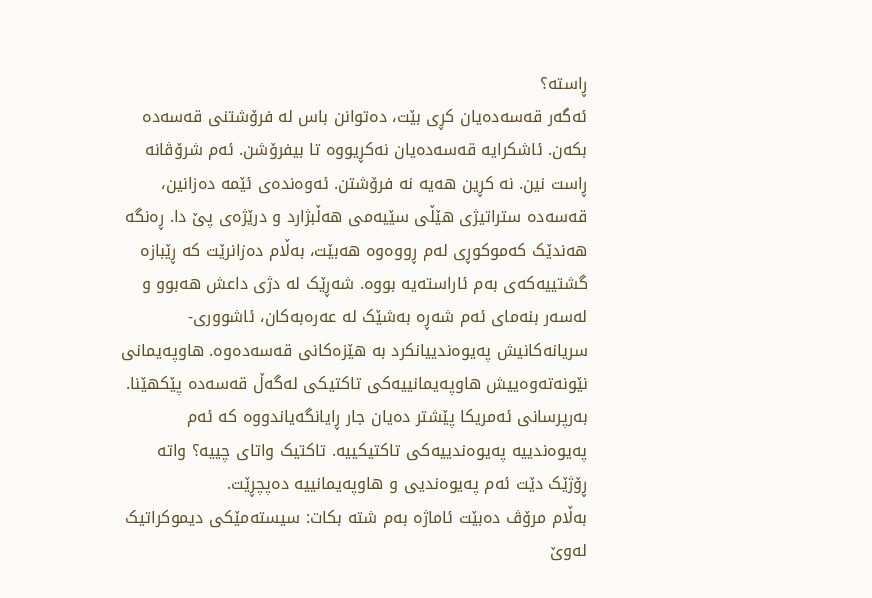ڕاستە؟
ئەگەر قەسەدەیان کڕی بێت، دەتوانن باس لە فرۆشتنی قەسەدە بکەن. ئاشکرایە قەسەدەیان نەکڕیووە تا بیفرۆشن. ئەم شرۆڤانە ڕاست نین. نە کڕین هەیە نە فرۆشتن. ئەوەندەی ئێمە دەزانین، قەسەدە ستراتیژی هێڵی سێیەمی هەڵبژارد و درێژەی پێ دا. ڕەنگە هەندێک کەموکوڕی لەم ڕووەوە هەبێت، بەڵام دەزانرێت کە ڕێبازە گشتییەکەی بەم ئاراستەیە بووە. شەڕێک لە دژی داعش هەبوو و لەسەر بنەمای ئەم شەڕە بەشێک لە عەرەبەکان، ئاشووری-سریانەکانیش پەیوەندییانکرد بە هێزەکانی قەسەدەوە. هاوپەیمانی نێونەتەوەییش هاوپەیمانییەکی تاکتیکی لەگەڵ قەسەدە پێکهێنا. بەرپرسانی ئەمریکا پێشتر دەیان جار ڕایانگەیاندووە کە ئەم پەیوەندییە پەیوەندییەکی تاکتیکییە. تاکتیک واتای چییە؟ واتە ڕۆژێک دێت ئەم پەیوەندیی و هاوپەیمانییە دەپچڕێت.
بەڵام مرۆڤ دەبێت ئاماژە بەم شتە بکات: سیستەمێکی دیموکراتیک لەوێ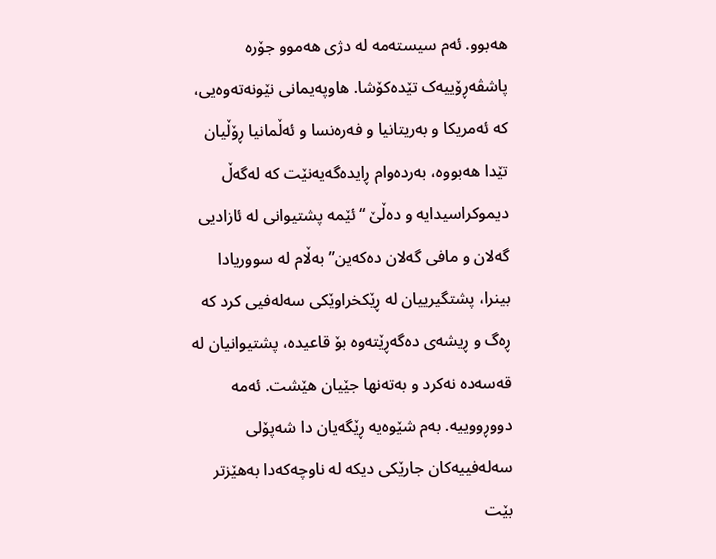هەبوو. ئەم سیستەمە لە دژی هەموو جۆرە پاشڤەڕۆییەک تێدەکۆشا. هاوپەیمانی نێونەتەوەیی، کە ئەمریکا و بەریتانیا و فەرەنسا و ئەڵمانیا ڕۆڵیان تێدا هەبووە، بەردەوام ڕایدەگەیەنێت کە لەگەڵ دیموکراسیدایە و دەڵێ “ئێمە پشتیوانی لە ئازادیی گەلان و مافی گەلان دەکەین” بەڵام لە سووریادا بینرا، پشتگیرییان لە ڕێکخراوێکی سەلەفیی کرد کە ڕەگ و ڕیشەی دەگەڕێتەوە بۆ قاعیدە، پشتیوانیان لە قەسەدە نەکرد و بەتەنها جێیان هێشت. ئەمە دووڕووییە. بەم شێوەیە ڕێگەیان دا شەپۆلی سەلەفییەکان جارێکی دیکە لە ناوچەکەدا بەهێزتر بێت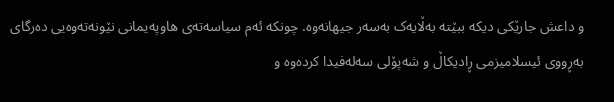و داعش جارێکی دیکە ببێتە بەڵایەک بەسەر جیهانەوە. چونکە ئەم سیاسەتەی هاوپەیمانی نێونەتەوەیی دەرگای بەڕووی ئیسلامیزمی ڕادیکاڵ و شەپۆلی سەلەفیدا کردەوە و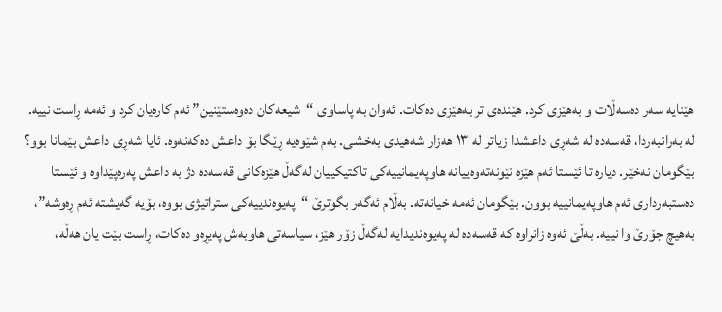هێنایە سەر دەسەڵات و بەهێزی کرد. هێندەی تر بەهێزی دەکات. ئەوان بە پاساوی “شیعەکان دەوەستێنین” ئەم کارەیان کرد و ئەمە ڕاست نییە.
لە بەرانبەردا، قەسەدە لە شەڕی داعشدا زیاتر لە ١٣ هەزار شەهیدی بەخشی. بەم شێوەیە ڕێگا بۆ داعش دەکەنەوە. ئایا شەڕی داعش بێمانا بوو؟ بێگومان نەخێر. دیارە تا ئێستا ئەم هێزە نێونەتەوەییانە هاوپەیمانییەکی تاکتیکییان لەگەڵ هێزەکانی قەسەدە دژ بە داعش پەرەپێداوە و ئێستا دەستبەرداری ئەم هاوپەیمانییە بوون. بێگومان ئەمە خیانەتە. بەڵام ئەگەر بگوترێ “پەیوەندییەکی ستراتیژی بووە، بۆیە گەیشتە ئەم ڕەوشە”، بەهیچ جۆرێ وا نییە. بەڵێ ئەوە زانراوە کە قەسەدە لە پەیوەندیدایە لەگەڵ زۆر هێز، سیاسەتی هاوبەش پەیڕەو دەکات، ڕاست بێت یان هەڵە،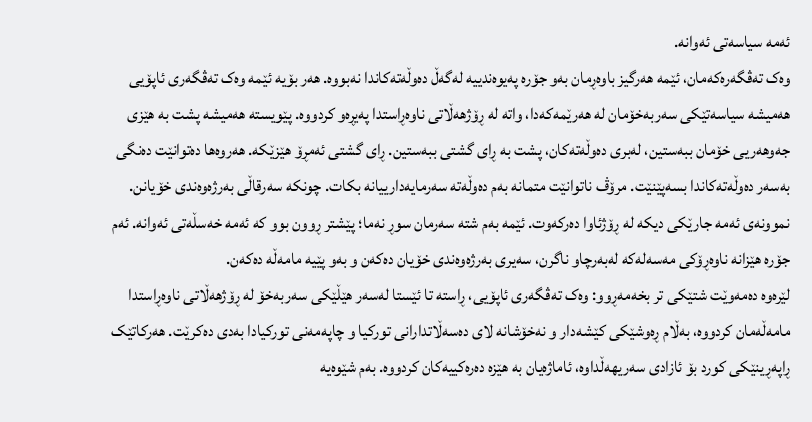ئەمە سیاسەتی ئەوانە.
وەک تەڤگەرەکەمان، ئێمە هەرگیز باوەڕمان بەو جۆرە پەیوەندییە لەگەڵ دەوڵەتەکاندا نەبووە. هەر بۆیە ئێمە وەک تەڤگەری ئاپۆیی هەمیشە سیاسەتێکی سەربەخۆمان لە هەرێمەکەدا، واتە لە ڕۆژهەڵاتی ناوەڕاستدا پەیڕەو کردووە. پێویستە هەمیشە پشت بە هێزی جەوهەریی خۆمان ببەستین، لەبری دەوڵەتەکان، پشت بە ڕای گشتی ببەستین. ڕای گشتی ئەمڕۆ هێزێکە. هەروەها دەتوانێت دەنگی بەسەر دەوڵەتەکاندا بسەپێنێت. مرۆڤ ناتوانێت متمانە بەم دەوڵەتە سەرمایەدارییانە بکات. چونکە سەرقاڵی بەرژەوەندی خۆیانن. نموونەی ئەمە جارێکی دیکە لە ڕۆژئاوا دەرکەوت. ئێمە بەم شتە سەرمان سوڕ نەما؛ پێشتر ڕوون بوو کە ئەمە خەسڵەتی ئەوانە. ئەم جۆرە هێزانە ناوەڕۆکی مەسەلەکە لەبەرچاو ناگرن، سەیری بەرژەوەندی خۆیان دەکەن و بەو پێیە مامەڵە دەکەن.
لێرەوە دەمەوێت شتێکی تر بخەمەڕوو: وەک تەڤگەری ئاپۆیی، ڕاستە تا ئێستا لەسەر هێڵێکی سەربەخۆ لە ڕۆژهەڵاتی ناوەڕاستدا مامەڵەمان کردووە، بەڵام ڕەوشێکی کێشەدار و نەخۆشانە لای دەسەڵاتدارانی تورکیا و چاپەمەنی تورکیادا بەدی دەکرێت. هەرکاتێک ڕاپەڕینێکی کورد بۆ ئازادی سەریهەڵداوە، ئاماژەیان بە هێزە دەرەکییەکان کردووە. بەم شێوەیە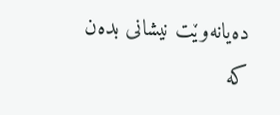دەیانەوێت نیشانی بدەن کە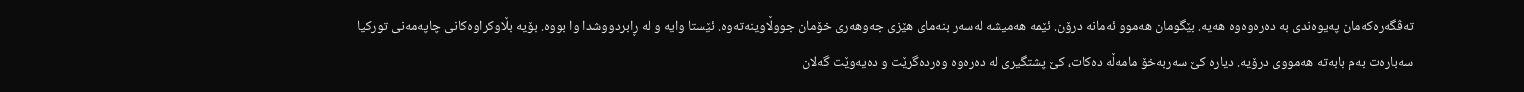تەڤگەرەکەمان پەیوەندی بە دەرەوەوە هەیە. بێگومان هەموو ئەمانە درۆن. ئێمە هەمیشە لەسەر بنەمای هێزی جەوهەری خۆمان جووڵاوینەتەوە. ئێستا وایە و لە ڕابردووشدا وا بووە. بۆیە بڵاوکراوەکانی چاپەمەنی تورکیا سەبارەت بەم بابەتە هەمووی درۆیە. دیارە کێ سەربەخۆ مامەڵە دەکات، کێ پشتگیری لە دەرەوە وەردەگرێت و دەیەوێت گەلان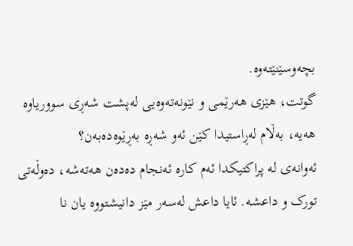بچەوسێنێتەوە.
گوتت، هێزی هەرێمی و نێونەتەوەیی لەپشت شەڕی سووریاوە هەیە، بەڵام لەڕاستیدا کێن ئەو شەڕە بەڕێوەدەبەن؟
ئەوانەی لە پراکتیکدا ئەم کارە ئەنجام دەدەن هەتەشە، دەوڵەتی تورک و داعشە. ئایا داعش لەسەر مێز دانیشتووە یان نا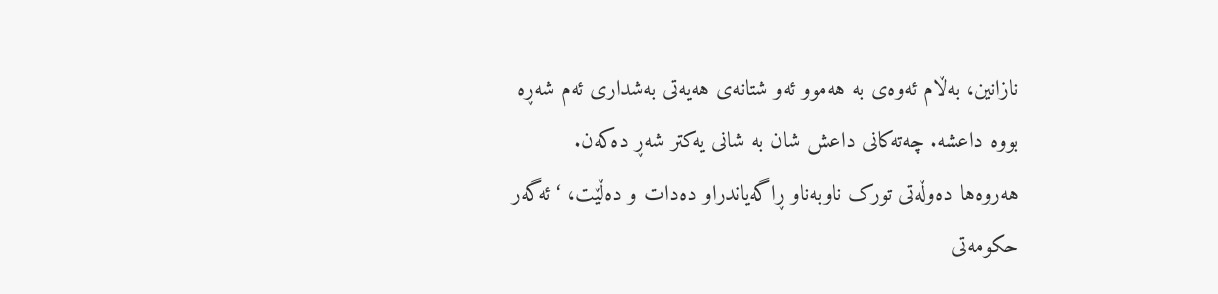نازانین، بەڵام ئەوەی بە هەموو ئەو شتانەی هەیەتی بەشداری ئەم شەڕە بووە داعشە. چەتەکانی داعش شان بە شانی یەکتر شەڕ دەکەن.
هەروەها دەوڵەتی تورک ناوبەناو ڕاگەیاندراو دەدات و دەڵێت، ‘ئەگەر حکومەتی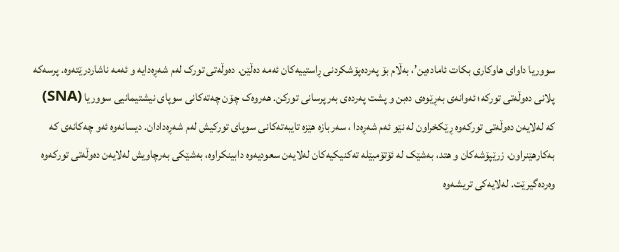سووریا داوای هاوکاری بکات ئامادەین’، بەڵام بۆ پەردەپۆشکردنی ڕاستییەکان ئەمە دەڵێن. دەوڵەتی تورک لەم شەڕەدایە و ئەمە ناشاردرێتەوە. پرسەکە پلانی دەوڵەتی تورکە؛ ئەوانەی بەڕێوەی دەبن و پشت پەردەی بەرپرسانی تورکن. هەروەک چۆن چەتەکانی سوپای نیشتیمانیی سووریا (SNA) کە لەلایەن دەوڵەتی تورکەوە ڕێکخراون لە نێو ئەم شەڕەدا ، سەربازە هێزە تایبەتەکانی سوپای تورکیش لەم شەڕەدادان. دیسانەوە ئەو چەکانەی کە بەکارهێنراون، زرێپۆشەکان و هتد، بەشێک لە ئۆتۆمبێلە تەکنیکیەکان لەلایەن سعودیەوە دابینکراوە، بەشێکی بەرچاویش لەلایەن دەوڵەتی تورکەوە وەردەگیرێت. لەلایەکی تریشەوە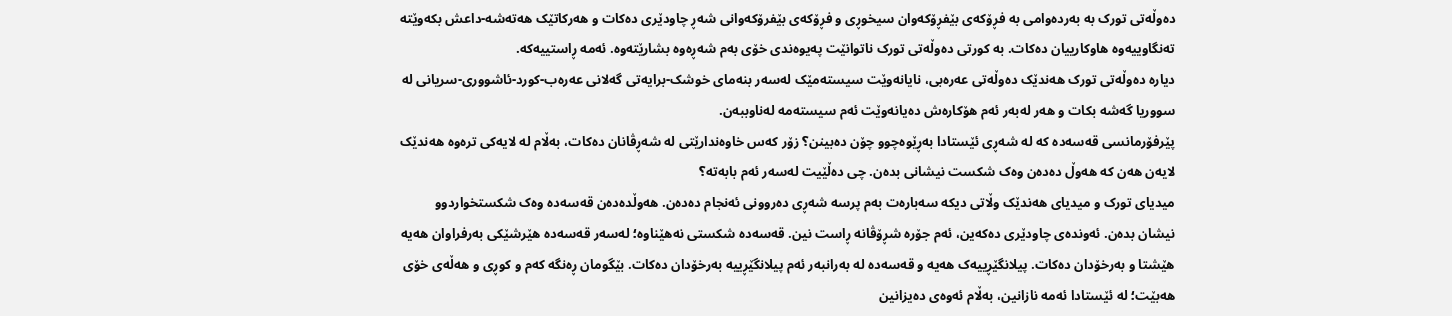دەوڵەتی تورک بە بەردەوامی بە فڕۆکەی بێفڕۆکەوان سیخوڕی و فڕۆکەی بێفرۆکەوانی شەڕ چاودێری دەکات و هەرکاتێک هەتەشە-داعش بکەوێتە تەنگاوییەوە هاوکارییان دەکات. بە کورتی دەوڵەتی تورک ناتوانێت پەیوەندی خۆی بەم شەڕەوە بشارێتەوە. ئەمە ڕاستییەکە.
دیارە دەوڵەتی تورک هەندێک دەوڵەتی عەرەبی، نایانەوێت سیستەمێک لەسەر بنەمای خوشک-برایەتی گەلانی عەرەب-کورد-ئاشووری-سریانی لە سووریا گەشە بکات و هەر لەبەر ئەم هۆکارەش دەیانەوێت ئەم سیستەمە لەناوببەن.
پێرفۆرمانسی قەسەدە کە لە شەڕی ئێستادا بەڕێوەچوو چۆن دەبینن؟ زۆر کەس خاوەندارێتی لە شەڕڤانان دەکات، بەڵام لە لایەکی ترەوە هەندێک لایەن هەن کە هەوڵ دەدەن وەک شکست نیشانی بدەن. چی دەڵێیت لەسەر ئەم بابەتە؟
میدیای تورک و میدیای هەندێک وڵاتی دیکە سەبارەت بەم پرسە شەڕی دەروونی ئەنجام دەدەن. هەوڵدەدەن قەسەدە وەک شکستخواردوو نیشان بدەن. ئەوندەی چاودێری دەکەین، ئەم جۆرە شڕۆڤانە ڕاست نین. قەسەدە شکستی نەهێناوە؛ لەسەر قەسەدە هێرشێکی بەرفراوان هەیە هێشتا و بەرخۆدان دەکات. پیلانگێڕییەک هەیە و قەسەدە لە بەرانبەر ئەم پیلانگێڕییە بەرخۆدان دەکات. بێگومان ڕەنگە کەم و کوڕی و هەڵەی خۆی هەبێت؛ لە ئێستادا ئەمە نازانین، بەڵام ئەوەی دەیزانین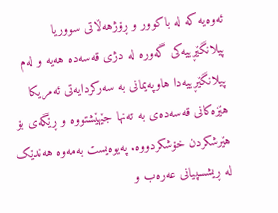ئەوەیە کە لە باکوور و ڕۆژهەڵاتی سووریا پیلانگێڕییەکی گەورە لە دژی قەسەدە هەیە و لەم پیلانگێڕییەدا هاوپەیمانی بە سەرکردایەتی ئەمریکا هێزەکانی قەسەدەی بە تەنها جێهێشتووە و ڕێگەی بۆ هێرشکردن خۆشکردووە. پەیوەیست بەمەوە هەندێک لە ڕیشسپیانی عەرەب و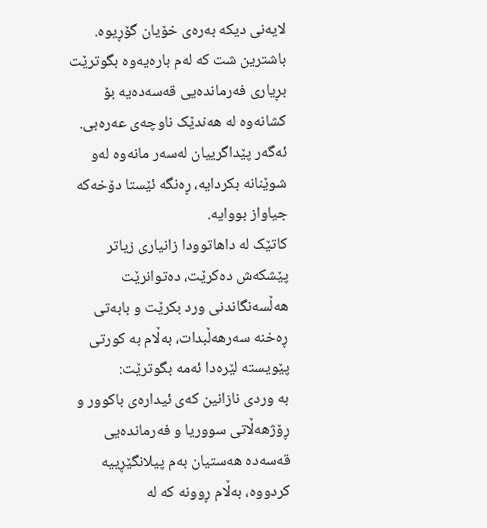لایەنی دیکە بەرەی خۆیان گۆڕیوە. باشترین شت کە لەم بارەیەوە بگوترێت بڕیاری فەرماندەیی قەسەدەیە بۆ کشانەوە لە هەندێک ناوچەی عەرەبی. ئەگەر پێداگرییان لەسەر مانەوە لەو شوێنانە بکردایە، ڕەنگە ئێستا دۆخەکە جیاواز بووایە.
کاتێک لە داهاتوودا زانیاری زیاتر پێشکەش دەکرێت، دەتوانرێت هەڵسەنگاندنی ورد بکرێت و بابەتی ڕەخنە سەرهەڵبدات، بەڵام بە کورتی پێویستە لێرەدا ئەمە بگوترێت:
بە وردی نازانین کەی ئیدارەی باکوور و ڕۆژهەڵاتی سووریا و فەرماندەیی قەسەدە هەستیان بەم پیلانگێڕییە کردووە، بەڵام ڕوونە کە لە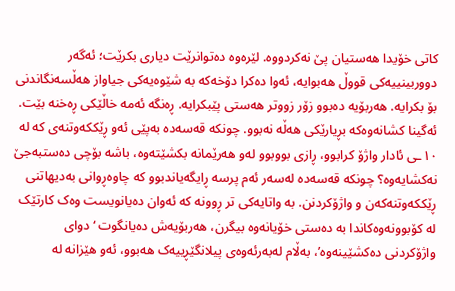کاتی خۆیدا هەستیان پێ نەکردووە. لێرەوە دەتوانرێت دیاری بکرێت؛ ئەگەر دووربینییەکی قووڵ هەبوایە، ئەوا دەکرا دۆخەکە بە شێوەیەکی جیاواز هەڵسەنگاندنی بۆ بکرایە. هەربۆیە دەبوو زۆر زووتر هەستی پێبکرایە. ڕەنگە ئەمە خاڵێکی ڕەخنە بێت. ئەگینا کشانەوەکە بڕیارێکی هەڵە نەبوو. چونکە قەسەدە بەپێی ئەو ڕێککەوتنەی کە لە ١٠ـی ئادار واژۆ کرابوو، ڕازی بووبوو لەو هەرێمانە بکشێتەوە، باشە بۆچی دەستبەجێ نەکشایەوە؟ چونکە قەسەدە لەسەر ئەم پرسە ڕایگەیاندبوو کە چاوەڕوانی بەدیهاتنی ڕێککەوتنەکەن و واژۆکردنن. بە واتایەکی تر ڕوونە کە ئەوان دەیانویست وەک کارتێک لە کۆبوونەوەکاندا بە دەستی خۆیانەوە بیگرن، هەربۆیەش دەیانگوت ‘دوای واژۆکردنی دەکشێینەوە’، بەڵام لەبەرئەوەی پیلانگێڕییەک هەبوو، ئەو هێزانە لە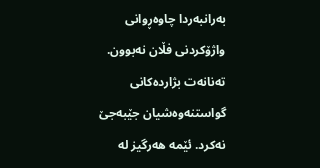بەرانبەردا چاوەڕوانی واژۆکردنی فڵان نەبوون. تەنانەت بژاردەکانی گواستنەوەشیان جێبەجێ نەکرد. ئێمە هەرگیز لە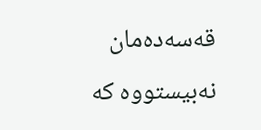قەسەدەمان نەبیستووە کە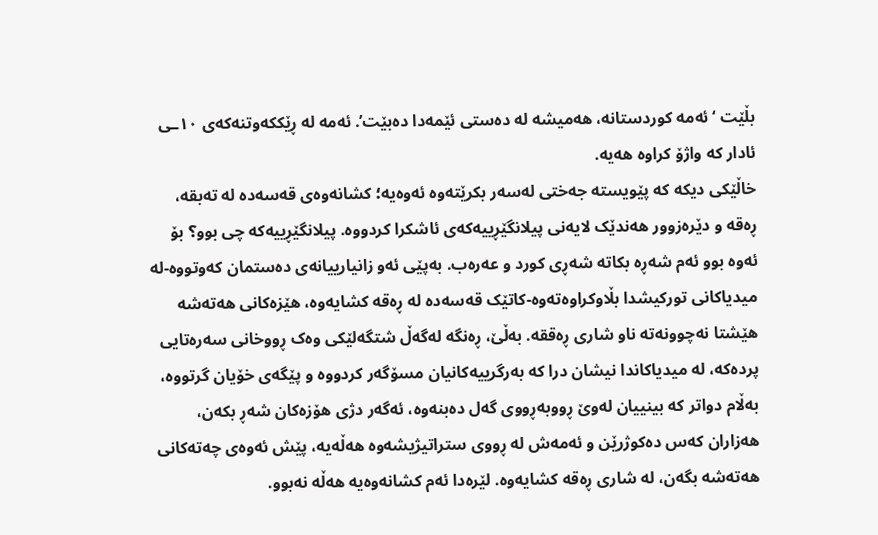بڵێت ‘ئەمە کوردستانە، هەمیشە لە دەستی ئێمەدا دەبێت’. ئەمە لە ڕێککەوتنەکەی ١٠ـی ئادار کە واژۆ کراوە هەیە.
خاڵێکی دیکە کە پێویستە جەختی لەسەر بکرێتەوە ئەوەیە؛ کشانەوەی قەسەدە لە تەبقە، ڕەقە و دێرەزوور هەندێک لایەنی پیلانگێڕییەکەی ئاشکرا کردووە. پیلانگێڕییەکە چی بوو؟ بۆ ئەوە بوو ئەم شەڕە بکاتە شەڕی کورد و عەرەب. بەپێی ئەو زانیارییانەی دەستمان کەوتووە-لە میدیاکانی تورکیشدا بڵاوکراوەتەوە-کاتێک قەسەدە لە ڕەقە کشایەوە، هێزەکانی هەتەشە هێشتا نەچوونەتە ناو شاری ڕەققە. بەڵێ، ڕەنگە لەگەڵ شتگەلێکی وەک ڕووخانی سەرەتایی پردەکە، لە میدیاکاندا نیشان درا کە بەرگرییەکانیان مسۆگەر کردووە و پێگەی خۆیان گرتووە، بەڵام دواتر کە بینییان لەوێ ڕووبەڕووی گەل دەبنەوە، ئەگەر دژی هۆزەکان شەڕ بکەن، هەزاران کەس دەکوژرێن و ئەمەش لە ڕووی ستراتیژیشەوە هەڵەیە، پێش ئەوەی چەتەکانی هەتەشە بگەن، لە شاری ڕەقە کشایەوە. لێرەدا ئەم کشانەوەیە هەڵە نەبوو.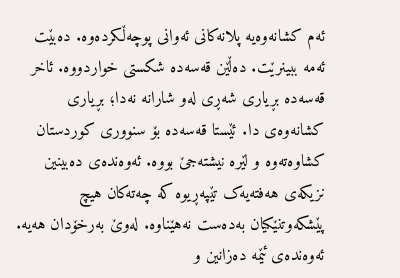ئەم کشانەوەیە پلانەکانی ئەوانی پوچەڵکردەوە. دەبێت ئەمە ببینرێت. دەڵێن قەسەدە شکستی خواردووە. ئاخر قەسەدە بڕیاری شەڕی لەو شارانە نەدا؛ بڕیاری کشانەوەی دا. ئێستا قەسەدە بۆ سنووری کوردستان کشاوەتەوە و لێرە نیشتەجێ بووە. ئەوەندەی دەبینین نزیکەی هەفتەیەک تێپەڕیوە کە چەتەکان هیچ پێشکەوتنێکیان بەدەست نەهێناوە. لەوێ بەرخۆدان هەیە. ئەوەندەی ئێمە دەزانین و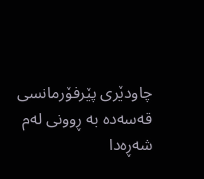چاودێری پێرفۆرمانسی قەسەدە بە ڕوونی لەم شەڕەدا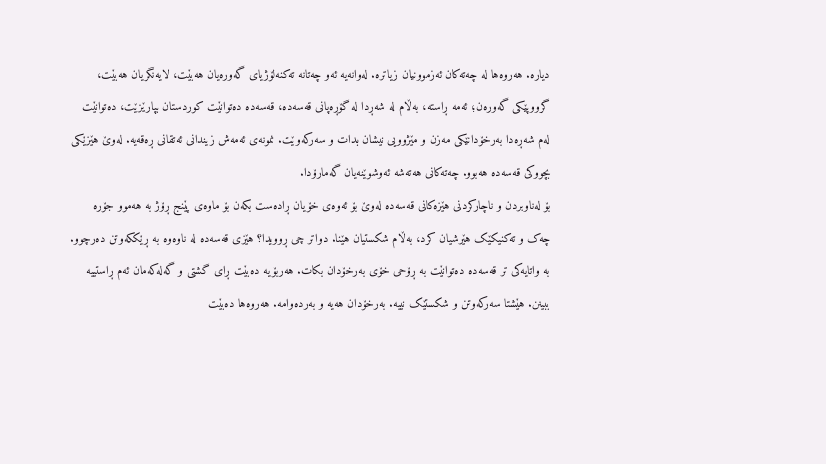دیارە. هەروەها لە چەتەکان ئەزموونیان زیاترە. لەوانەیە ئەو چەتانە تەکنەلۆژیای گەورەیان هەبێت، لایەنگریان هەبێت، گرووپێکی گەورەن؛ ئەمە ڕاستە، بەڵام لە شەڕدا لە گۆڕەپانی قەسەدە، قەسەدە دەتوانێت کوردستان بپارێزێت، دەتوانێت لەم شەڕەدا بەرخۆدانێکی مەزن و مێژوویی نیشان بدات و سەرکەوێت. نمونەی ئەمەش زیندانی ئەتقانی ڕەقەیە. لەوێ هێزێکی بچووکی قەسەدە هەبوو. چەتەکانی هەتەشە ئەوشوێنەیان گەمارۆدا.
بۆ لەناوبردن و ناچارکردنی هێزەکانی قەسەدە لەوێ بۆ ئەوەی خۆیان ڕادەست بکەن بۆ ماوەی پێنج ڕۆژ بە هەموو جۆرە چەک و تەکنیکێک هێرشیان کرد، بەڵام شکستیان هێنا. دواتر چی ڕوویدا؟ هێزی قەسەدە لە ناوەوە بە ڕێککەوتن دەرچوو. بە واتایەکی تر قەسەدە دەتوانێت بە ڕۆحی خۆی بەرخۆدان بکات. هەربۆیە دەبێت ڕای گشتی و گەلەکەمان ئەم ڕاستییە ببینن. هێشتا سەرکەوتن و شکستێک نییە. بەرخۆدان هەیە و بەردەوامە. هەروەها دەبێت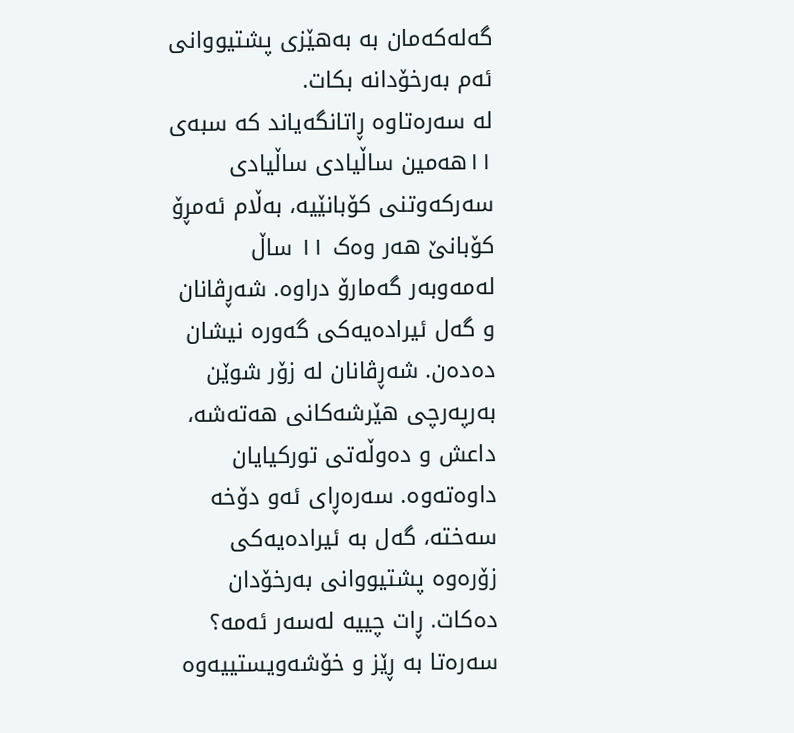گەلەکەمان بە بەهێزی پشتیووانی ئەم بەرخۆدانە بکات.
لە سەرەتاوە ڕاتانگەیاند کە سبەی ١١هەمین ساڵیادی ساڵیادی سەرکەوتنی کۆبانێیە، بەڵام ئەمڕۆ کۆبانێ هەر وەک ١١ ساڵ لەمەوبەر گەمارۆ دراوە. شەڕڤانان و گەل ئیرادەیەکی گەورە نیشان دەدەن. شەڕڤانان لە زۆر شوێن بەرپەرچی هێرشەکانی هەتەشە، داعش و دەوڵەتی تورکیایان داوەتەوە. سەرەڕای ئەو دۆخە سەختە، گەل بە ئیرادەیەکی زۆرەوە پشتیووانی بەرخۆدان دەکات. ڕات چییە لەسەر ئەمە؟
سەرەتا بە ڕێز و خۆشەویستییەوە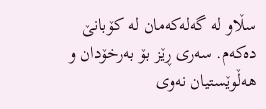سڵاو لە گەلەکەمان لە کۆبانێ دەکەم. سەری ڕێز بۆ بەرخۆدان و هەڵوێستیان نەوی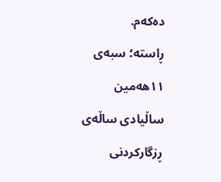دەکەم.
ڕاستە؛ سبەی ١١هەمین ساڵیادی ساڵەی ڕزگارکردنی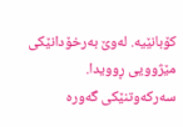کۆبانێیە. لەوێ بەرخۆدانێکی مێژوویی ڕوویدا. سەرکەوتنێکی گەورە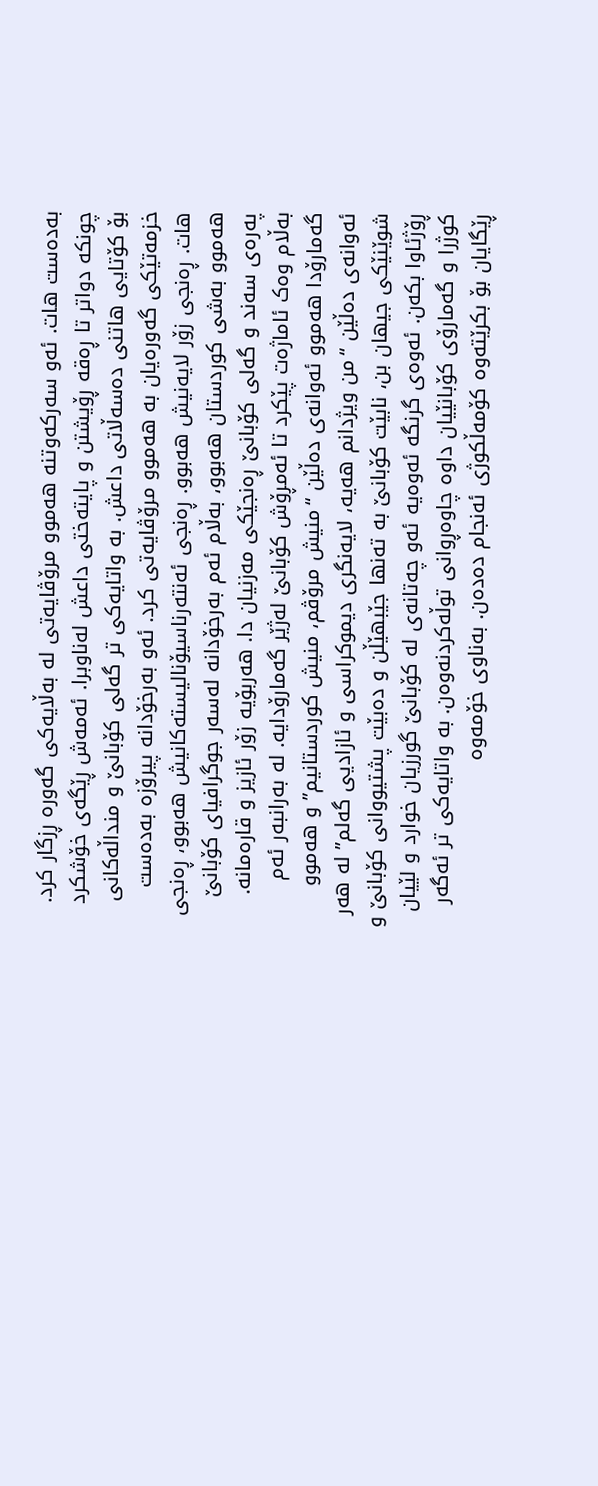بەدەست هات. ئەو سەرکەوتنە هەموو مرۆڤایەتی لە بەڵایەکی گەورە ڕزگار کرد. چونکە دواتر تا ڕەقە ڕۆیشتن و پایتەختی داعش لەناوبرا. ئەمەش ڕێگەی خۆشکرد بۆ کۆتایی هاتنی دەسەڵاتی داعش. بە واتایەکی تر گەلی کۆبانێ و منداڵەکانی خزمەتێکی گەورەیان بە هەموو مرۆڤایەتی کرد. ئەو بەرخۆدانە پیرۆزە بەدەست هات. ڕەنجی زۆر لایەنیش هەبوو. ڕەنجی ئەنتەرناسیۆنالیستەکانیش هەبوو، ڕەنجی هەموو بەشی کوردستان هەبوو، بەڵام ئەم بەرخۆدانە لەسەر جوگرافیای کۆبانێ پەرەی سەند و گەلی کۆبانێ ڕەنجێکی مەزنیان دا. هەربۆیە زۆر ئازیز و قارەمانە.
بەڵام وەک ئاماژەت پێکرد تا ئەمڕۆش کۆبانێ لەژێر گەمارۆدایە. لە بەرانبەر ئەم گەمارۆدا هەموو ئەوانەی دەڵێن “منیش مرۆڤم، منیش کوردستانیم” و هەموو ئەوانەی دەڵێن “من ویژدانم هەیە، لایەنگری دیموکراسی و ئازادیی گەلم” لە هەر شوێنێکی جیهان بن، نابێت کۆبانێ بە تەنها جێبهێڵن و دەبێت پشتیووانی کۆبانێ و ڕۆژئاوا بکەن. ئەوەی گرنگە ئەوەیە ئەو چەتانەی لە کۆبانێ گورزیان خوارد و لێیان کوژرا و گەمارۆی کۆبانێیان داوە چاوەڕوانی توڵەکردنەوەن. بە واتایەکی تر ئەگەر ڕێگایان بۆ بکرێتەوە کۆمەڵکوژی ئەنجام دەدەن. بەناوی خۆمەوە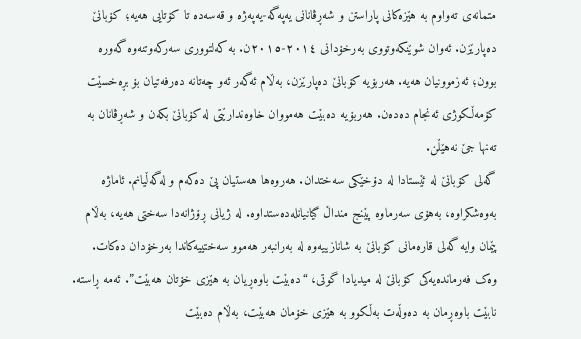متمانەی تەواوم بە هێزەکانی پاراستن و شەڕڤانانی یەپەگە-یەپەژە و قەسەدە تا کۆتایی هەیە؛ کۆبانێ دەپارێزن. ئەوان شوێنکەوتووی بەرخۆدانی ٢٠١٤-٢٠١٥ن. بە کەلتووری سەرکەوتنەوە گەورە بوون؛ ئەزموونیان هەیە. هەربۆیە کۆبانێ دەپارێزن، بەڵام ئەگەر ئەو چەتانە دەرفەتیان بۆ بڕەخسێت کۆمەڵکوژی ئەنجام دەدەن. هەربۆیە دەبێت هەمووان خاوەندارێتی لە کۆبانێ بکەن و شەڕڤانان بە تەنها جێ نەهێڵن.
گەلی کۆبانێ لە ئێستادا لە دۆخێکی سەختدان. هەروەها هەستیان پێ دەکەم و لەگەڵیانم. ئاماژە بەوەشکراوە، بەهۆی سەرماوە پێنج منداڵ گیانیانلەدەستداوە. لە ژیانی ڕۆژانەدا سەختی هەیە، بەڵام پێمان وایە گەلی قارەمانی کۆبانێ بە شانازییەوە لە بەرانبەر هەموو سەختییەکاندا بەرخۆدان دەکات.
وەک فەرماندەیەکی کۆبانێ لە میدیادا گوتی، “دەبێت باوەڕیان بە هێزی خۆتان هەبێت”. ئەمە ڕاستە. نابێت باوەڕمان بە دەوڵەت بەڵکوو بە هێزی خۆمان هەبێت، بەڵام دەبێت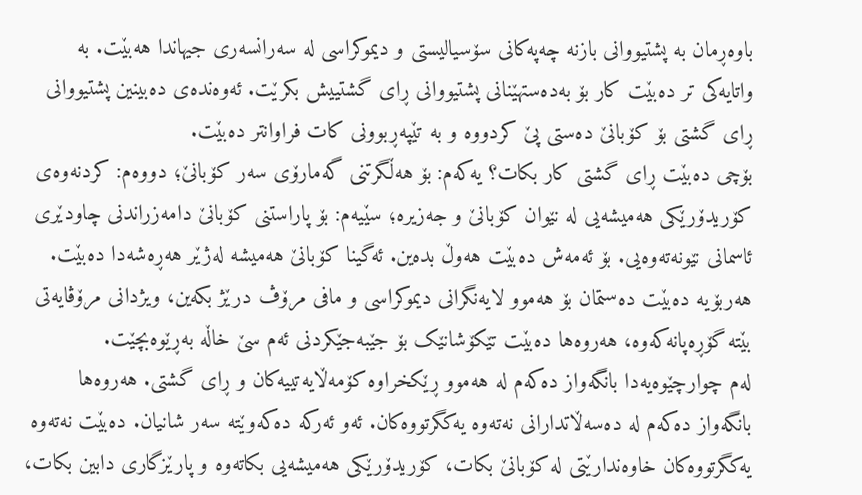باوەڕمان بە پشتیووانی بازنە چەپەکانی سۆسیالیستی و دیموکراسی لە سەرانسەری جیهاندا هەبێت. بە واتایەکی تر دەبێت کار بۆ بەدەستهێنانی پشتیووانی ڕای گشتییش بکرێت. ئەوەندەی دەبینین پشتیووانی ڕای گشتی بۆ کۆبانێ دەستی پێ کردووە و بە تێپەڕبوونی کات فراوانتر دەبێت.
بۆچی دەبێت ڕای گشتی کار بکات؟ یەکەم: بۆ هەڵگرتنی گەمارۆی سەر کۆبانێ؛ دووەم: کردنەوەی کۆریدۆرێکی هەمیشەیی لە نێوان کۆبانێ و جەزیرە؛ سێیەم: بۆ پاراستنی کۆبانێ دامەزراندنی چاودێری ئاسمانی نێونەتەوەیی. بۆ ئەمەش دەبێت هەوڵ بدەین. ئەگینا کۆبانێ هەمیشە لەژێر هەڕەشەدا دەبێت. هەربۆیە دەبێت دەستمان بۆ هەموو لایەنگرانی دیموکراسی و مافی مرۆڤ درێژ بکەین، ویژدانی مرۆڤایەتی بێتە گۆڕەپانەکەوە، هەروەها دەبێت تێکۆشانێک بۆ جێبەجێکردنی ئەم سێ خاڵە بەڕێوەبچێت.
لەم چوارچێوەیەدا بانگەواز دەکەم لە هەموو ڕێکخراوە کۆمەڵایەتییەکان و ڕای گشتی. هەروەها بانگەواز دەکەم لە دەسەڵاتدارانی نەتەوە یەکگرتووەکان. ئەو ئەرکە دەکەوێتە سەر شانیان. دەبێت نەتەوە یەکگرتووەکان خاوەندارێتی لە کۆبانێ بکات، کۆریدۆرێکی هەمیشەیی بکاتەوە و پارێزگاری دابین بکات،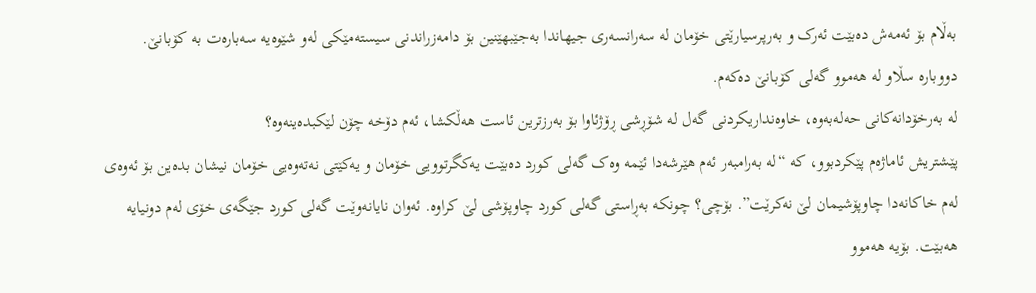بەڵام بۆ ئەمەش دەبێت ئەرک و بەرپرسیارێتی خۆمان لە سەرانسەری جیهاندا بەجێبهێنین بۆ دامەزراندنی سیستەمێکی لەو شێوەیە سەبارەت بە کۆبانێ.
دووبارە سڵاو لە هەموو گەلی کۆبانێ دەکەم.
لە بەرخۆدانەکانی حەلەبەوە، خاوەنداریکردنی گەل لە شۆڕشی ڕۆژئاوا بۆ بەرزترین ئاست هەڵکشا، ئەم دۆخە چۆن لێکبدەینەوە؟
پێشتریش ئاماژەم پێکردبوو، کە “لە بەرامبەر ئەم هێرشەدا ئێمە وەک گەلی کورد دەبێت یەکگرتوویی خۆمان و یەکێتی نەتەوەیی خۆمان نیشان بدەین بۆ ئەوەی لەم خاکانەدا چاوپۆشیمان لێ نەکرێت”. بۆچی؟ چونکە بەڕاستی گەلی کورد چاوپۆشی لێ کراوە. ئەوان نایانەوێت گەلی کورد جێگەی خۆی لەم دونیایە هەبێت. بۆیە هەموو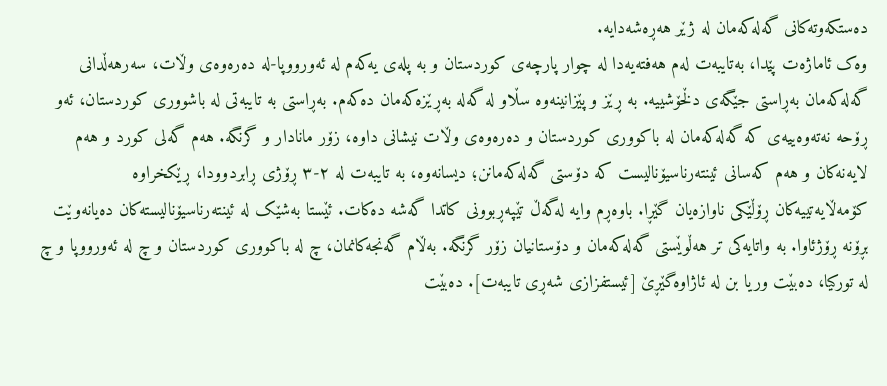دەستکەوتەکانی گەلەکەمان لە ژێر هەڕەشەدایە.
وەک ئاماژەت پێدا، بەتایبەت لەم هەفتەیەدا لە چوار پارچەی کوردستان و بە پلەی یەکەم لە ئەورووپا-لە دەرەوەی وڵات، سەرهەڵدانی گەلەکەمان بەڕاستی جێگەی دڵخۆشییە. بە ڕێز و پێزانینەوە سڵاو لە گەلە بەڕێزەکەمان دەکەم. بەڕاستی بە تایبەتی لە باشووری کوردستان، ئەو ڕۆحە نەتەوەییەی کە گەلەکەمان لە باکووری کوردستان و دەرەوەی وڵات نیشانی داوە، زۆر مانادار و گرنگە. هەم گەلی کورد و هەم لایەنەکان و هەم کەسانی ئینتەرناسیۆنالیست کە دۆستی گەلەکەمانن؛ دیسانەوە، بە تایبەت لە ٢-٣ ڕۆژی ڕابردوودا، ڕێکخراوە کۆمەڵایەتییەکان ڕۆڵێکی ناوازەیان گێڕا. باوەڕم وایە لەگەڵ تێپەڕبوونی کاتدا گەشە دەکات. ئێستا بەشێک لە ئینتەرناسیۆنالیستەکان دەیانەوێت بڕۆنە ڕۆژئاوا. بە واتایەکی تر هەڵوێستی گەلەکەمان و دۆستانیان زۆر گرنگە. بەڵام گەنجەکانمان، چ لە باکووری کوردستان و چ لە ئەورووپا و چ لە تورکیا، دەبێت وریا بن لە ئاژاوەگێڕێ [ئیستفزازی شەڕی تایبەت]. دەبێت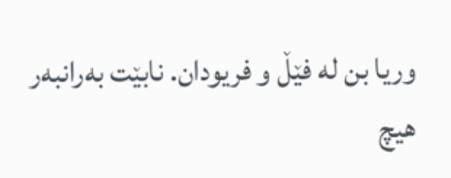وریا بن لە فێڵ و فریودان. نابێت بەرانبەر هیچ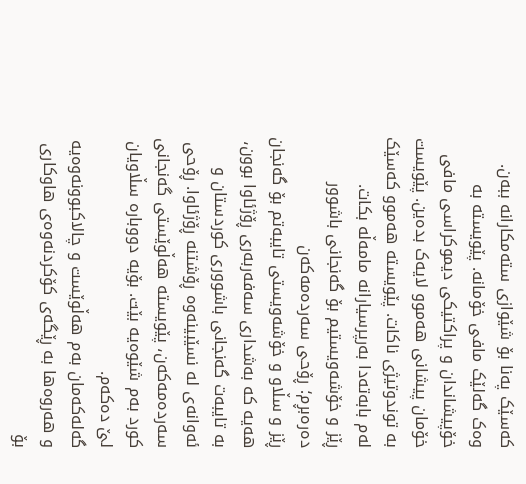کەسێک پەنا بۆ شێوازی ستەمکارانە ببەن. وەک گەلێک مافی خۆمانە. پێویستە بە خۆپیشاندان و پراکتیکی دیموکراسی مافی خۆمان پیشانی هەموو لایەک بدەین. پێویست بە توندوتیژی ناکات. پێویستە هەموو کەسێک لەم بابەتەدا بەرپرسیارانە مامەڵە بکات.
ڕێز و خۆشەویستیم بۆ گەنجانی باشوور دەرەبڕم؛ ڕۆحی سەردەمەکەن
ڕێز و سڵاو و خۆشەویستی تایبەتم بۆ گەنجان هەیە کە بەشداری سەفەربەری ڕۆژئاوا بوون، بە تایبەت گەنجانی باشووری کوردستان و ئەوانەی لە نسێبینەوە ڕۆشتنە ڕۆژئاوا. ڕۆحی سەردەمەکەن، پێویستە هەڵوێستی گەنجانی کورد بەم شێوەیە بێت. بۆیە دووبارە سڵاویان لێ دەکەم.
گەلەکەمان بەم هەڵوێست و چالاکبوونەوەیە و هەروەها بە ڕێگەی کۆکردنەوەی هاوکاری بۆ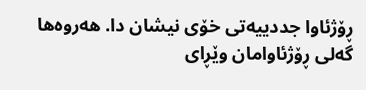ڕۆژئاوا جددییەتی خۆی نیشان دا. هەروەها گەلی ڕۆژئاوامان وێڕای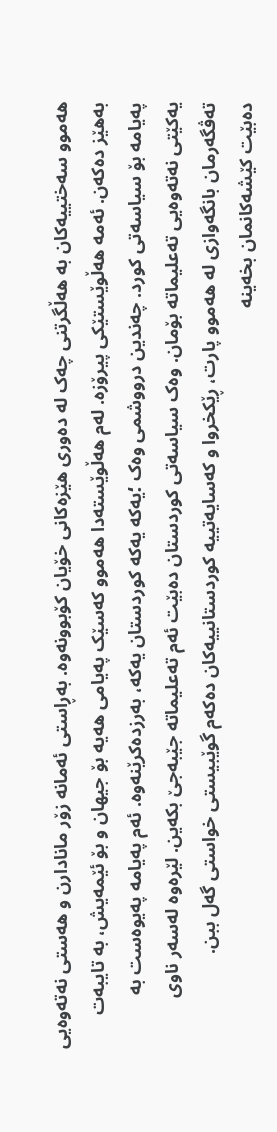هەموو سەختییەکان بە هەڵگرتنی چەک لە دەوری هێزەکانی خۆیان کۆبوونەوە. بەڕاستی ئەمانە زۆر مانادارن و هەستی نەتەوەیی بەهێز دەکەن. ئەمە هەڵوێستێکی پیرۆزە. لەم هەڵوێستەدا هەموو کەسێک پەیامی هەیە بۆ جیهان و بۆ ئێمەیش، بە تایبەت پەیامە بۆ سیاسەتی کورد. چەندین درووشمی وەک ؛یەکە یەکە کوردستان یەکە، بەرزدەکرێنەوە. ئەم پەیامە پەیوەست بە یەکێتی نەتەوەیی تەعلیماتە بۆمان. وەک سیاسەتی کوردستان دەبێت ئەم تەعلیماتە جێبەجێ بکەین. لێرەوە لەسەر ناوی تەڤگەرمان بانگەوازی لە هەموو پارت، ڕێکخروا و کەسایەتییە کوردستانییەکان دەکەم گوێبیستی خواستی گەل ببن.
دەبێت کێشەکانمان بخەینە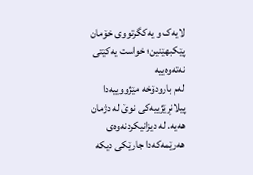لایەک و یەکگرتووی خۆمان پێکبهێنین؛ خواست یەکێتی نەتەوەییە
لەم بارودۆخە مێژووییەدا پیلانڕێژییەکی نوێ لە دژمان هەیە. لە دیزانیکردنەوەی هەرێمەکەدا جارێکی دیکە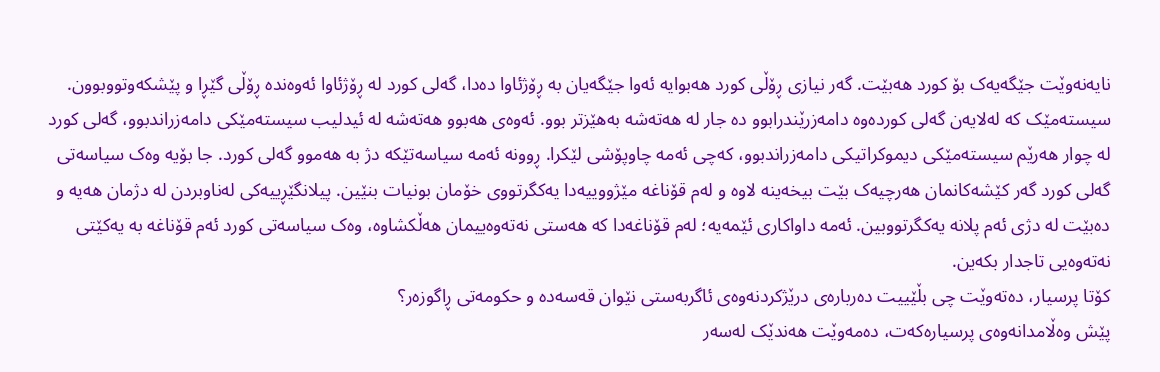نایەنەوێت جێگەیەک بۆ کورد هەبێت. گەر نیازی ڕۆڵی کورد هەبوایە ئەوا جێگەیان بە ڕۆژئاوا دەدا، گەلی کورد لە ڕۆژئاوا ئەوەندە ڕۆڵی گێڕا و پێشکەوتووبوون. سیستەمێک کە لەلایەن گەلی کوردەوە دامەزرێندرابوو دە جار لە هەتەشە بەهێزتر بوو. ئەوەی هەبوو هەتەشە لە ئیدلیب سیستەمێکی دامەزراندبوو، گەلی کورد لە چوار هەرێم سیستەمێکی دیموکراتیکی دامەزراندبوو، کەچی ئەمە چاوپۆشی لێکرا. ڕوونە ئەمە سیاسەتێکە دژ بە هەموو گەلی کورد. جا بۆیە وەک سیاسەتی گەلی کورد گەر کێشەکانمان هەرچیەک بێت بیخەینە لاوە و لەم قۆناغە مێژووییەدا یەکگرتووی خۆمان بونیات بنێین. پیلانگێڕییەکی لەناوبردن لە دژمان هەیە و دەبێت لە دژی ئەم پلانە یەکگرتووبین. ئەمە داواکاری ئێمەیە؛ لەم قۆناغەدا کە هەستی نەتەوەییمان هەڵکشاوە، وەک سیاسەتی کورد ئەم قۆناغە بە یەکێتی نەتەوەیی تاجدار بکەین.
کۆتا پرسیار، دەتەوێت چی بڵێییت دەربارەی درێژکردنەوەی ئاگربەستی نێوان قەسەدە و حکومەتی ڕاگوزەر؟
پێش وەڵامدانەوەی پرسیارەکەت، دەمەوێت هەندێک لەسەر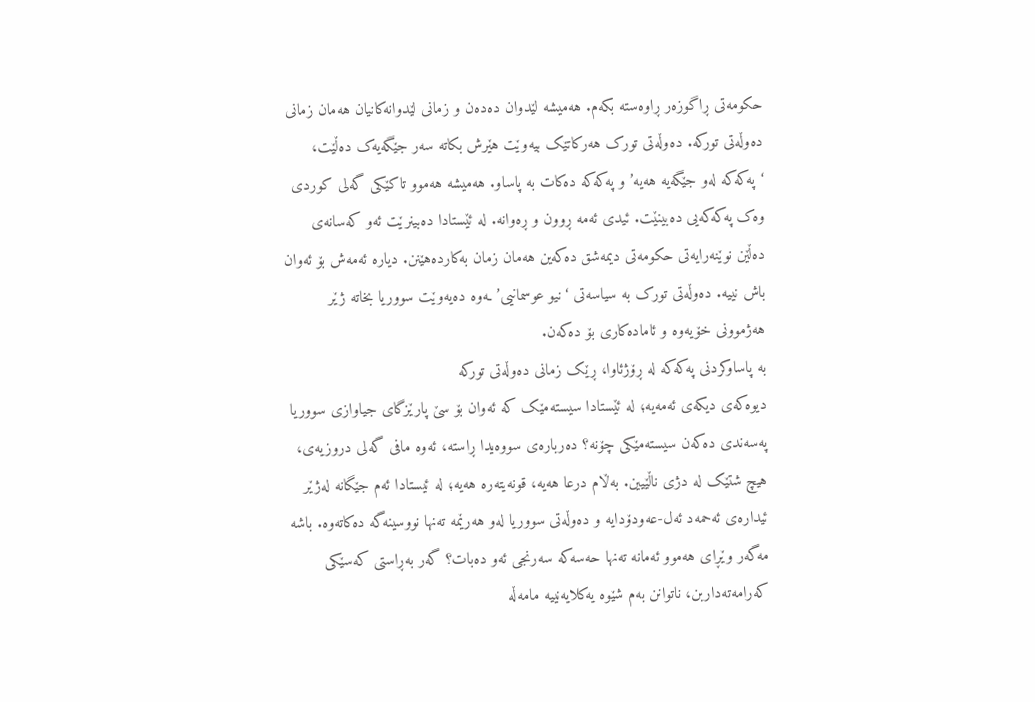حکومەتی ڕاگوزەر ڕاوەستە بکەم. هەمیشە لێدوان دەدەن و زمانی لێدوانەکانیان هەمان زمانی دەوڵەتی تورکە. دەوڵەتی تورک هەرکاتێک بیەوێت هێرش بکاتە سەر جێگەیەک دەڵێت، ‘پەکەکە لەو جێگەیە هەیە’ و پەکەکە دەکات بە پاساو. هەمیشە هەموو تاکێکی گەلی کوردی وەک پەکەکەیی دەبینێت. ئیدی ئەمە ڕوون و ڕەوانە. لە ئێستادا دەبینرێت ئەو کەسانەی دەڵێن نوێنەرایەتی حکومەتی دیمەشق دەکەین هەمان زمان بەکاردەهێنن. دیارە ئەمەش بۆ ئەوان باش نییە. دەوڵەتی تورک بە سیاسەتی ‘نیو عوسمانیی’ـەوە دەیەوێت سووریا بخاتە ژێر هەژموونی خۆیەوە و ئامادەکاری بۆ دەکەن.
بە پاساوکردنی پەکەکە لە ڕۆژئاوا، ڕێک زمانی دەوڵەتی تورکە
دیوەکەی دیکەی ئەمەیە؛ لە ئێستادا سیستەمێک کە ئەوان بۆ سێ پارێزگای جیاوازی سووریا پەسەندی دەکەن سیستەمێکی چۆنە؟ دەربارەی سووەیدا ڕاستە، ئەوە مافی گەلی دروزیەی، هیچ شتێک لە دژی ناڵێیین. بەڵام درعا هەیە، قونەیتەرە هەیە؛ لە ئیستادا ئەم جێگانە لەژێر ئیدارەی ئەحمەد ئەل-عەودۆدایە و دەوڵەتی سووریا لەو هەرێمە تەنها نووسینەگە دەکاتەوە. باشە مەگەر وێڕای هەموو ئەمانە تەنها حەسەکە سەرنجی ئەو دەبات؟ گەر بەڕاستی کەسێکی کەرامەتەداربن، ناتوانن بەم شێوە یەکلایەنییە مامەڵە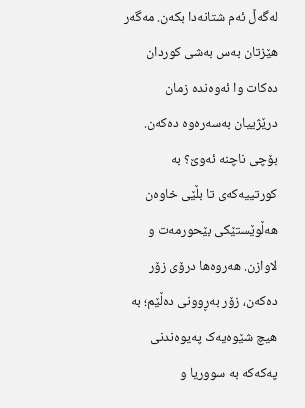لەگەڵ ئەم شتانەدا بکەن. مەگەر هێزتان بەس بەشی کوردان دەکات وا ئەوەندە زمان درێژییان بەسەرەوە دەکەن. بۆچی ناچنە ئەوێ؟ بە کورتییەکەی تا بڵێی خاوەن هەڵوێستێکی بێحورمەت و لاوازن. هەروەها درۆی زۆر دەکەن، زۆر بەڕوونی دەڵێم؛ بە هیچ شێوەیەک پەیوەندنی پەکەکە بە سووریا و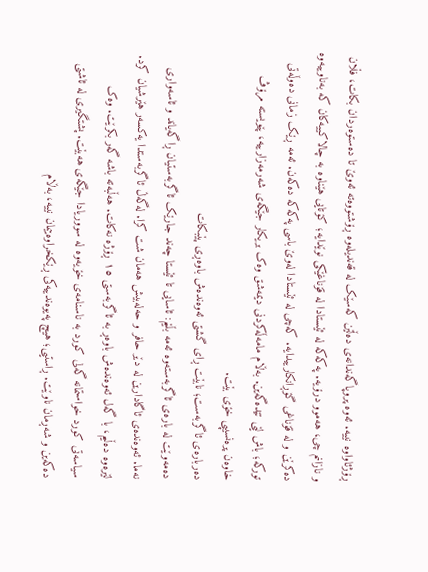ڕۆژئاواوە نییە. ئەوە پروپاگەندانەی دەڵێن کەسێک لە قەندیلەوە ڕۆشتووەتە ئەوێ تا دەستوەردان بکات، فڵان و نازانم چی، هەموو درۆیە. پەکەکە لە ئێستادا لە قۆناغێکی نوێدایە؛ کۆتایی هێناوە بە چالاکییەکان کە بەناوییەوە دەکرێن و لە قۆناغی گۆڕانکارییدایە. کەچی لە ئێستادا لەوێ باسی پەکەکە دەکەن. ئەمە ڕێک زمانی دەوڵەتی تورکە؛ باش لێی تێدەگەین. بەڵام مامەڵەکردنی دیمەشق وەک بریکار جێگەی شەرمەزارییە، پێویستە مرۆڤ خاوەن پرەنسیپی خۆی بێت.
دەربارەی ئاگربەست؛ نابێت ڕای گشتی ئەوەندەش باوەڕی پێبکات
دەمەوێت لە بارەی ئاگربەستەوە ئەمە بڵێم: ئاسایی تا ئێستا چەند جارێک ئاگربەستیان ڕاگەیاند و ئاسەواری نەما. ئەوەندەی ئاگادارین لە دێر حافر و حەلەبیش هەمان شت کرا. لەگەڵ ئاگربەستدا یەکسەر هێرشیان کرد. لێرەوە دەڵیم، با گەل ئەوەندەش باوەڕ بە ئاگربەستی ١٥ ڕۆژە نەکات. هەڵبەتە باشە گەر بکرێت. وەک سیاسەتی کورد خواستمانە گەلی کورد بە ناسنامەی خۆیەوە لە سووریادا جێگەی هەبێت. پشتگیری لە ئاشتی دەکەین و شەڕمان ناوێت. ڕاستیی؛ هیچ پەیوەندییەکی ڕێکخراوەییمان نییە، بەڵام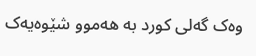وەک گەلی کورد بە هەموو شێوەیەک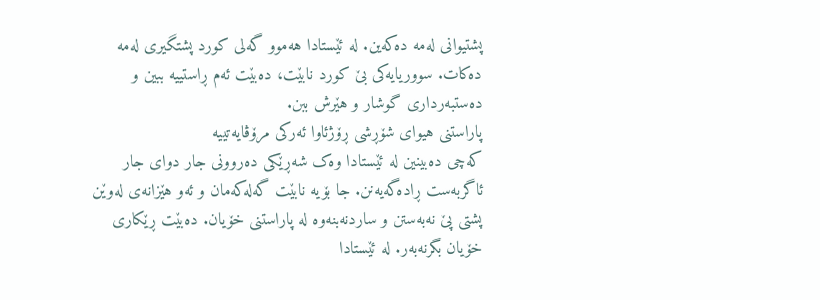پشتیوانی لەمە دەکەین. لە ئێستادا هەموو گەلی کورد پشتگیری لەمە دەکات. سووریایەکی بێ کورد نابێت، دەبێت ئەم ڕاستییە ببین و دەستبەرداری گوشار و هێرش ببن.
پاراستنی هیوای شۆڕشی ڕۆژئاوا ئەرکی مرۆڤایەتییە
کەچی دەبینین لە ئێستادا وەک شەڕێکی دەروونی جار دوای جار ئاگربەست ڕادەگەیەنن. جا بۆیە نابێت گەلەکەمان و ئەو هێزانەی لەوێن پشتی پێ نەبەستن و ساردنەبنەوە لە پاراستنی خۆیان. دەبێت ڕێکاری خۆیان بگرنەبەر. لە ئێستادا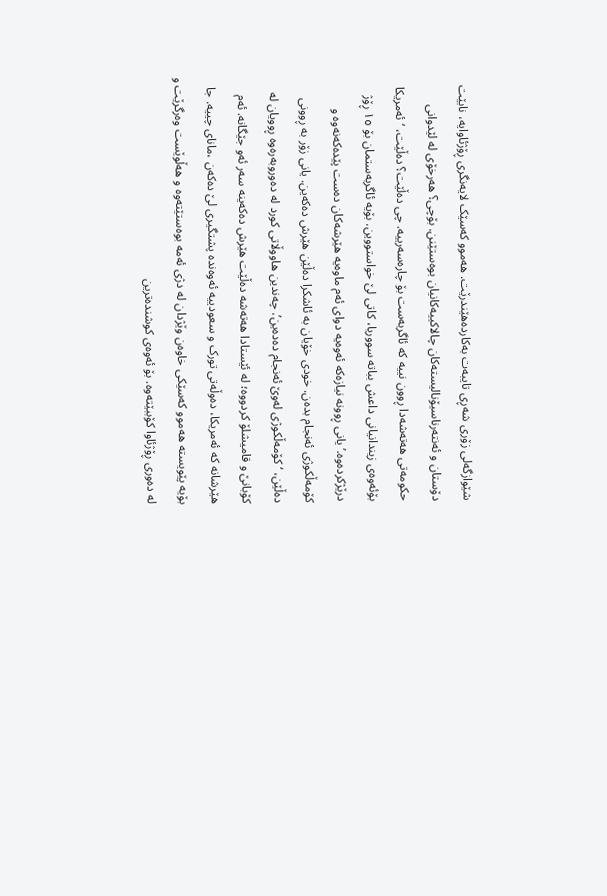شێوازگەلی زۆری شەڕی تایبەت بەکاردەهێندرێت. هەموو کەسێک لایەنگری ڕۆژئاوایە، نابێت دۆستان و ئەنتەرناسیۆنالیستەکان چالاکییەکانیان بوەستێنن. بۆچی؟ هەرخۆی لە لێدوانی حکومەتی هەتەشەدا ڕوون نییە کە ئاگربەست بۆ چارەسەرییە. چی دەڵێت؟ دەڵێت، ‘ئەمریکا بۆئەوەی زیندانیانی داعش بباتە سووریا، کاتی لێ خواستووین. بۆیە ئاگربەستمان بۆ ١٥ ڕۆژ درێژکردەوە.’ یانی ڕوونە نیازەکە ئەوەیە دوای ئەم ماوەیە هێرشەکان دەست پێدەکەنەوە و کۆمەڵکوژی ئەنجام بدەن. خودی خۆیان بە ئاشکرا دەڵێن هێرش دەکەین. یانی زۆر بە ڕوونی دەڵێن، ‘کۆمەڵکوژی لەوێ ئەنجام دەدەین’. چەندین هاووڵاتی کورد لە دەوروبەرەوە ڕوویان لە کۆبانێ و قامیشلۆ کردووە؛ لە ئێستادا هەتەشە دەڵێت هێرش دەکەینە سەر ئەو جێگانە. ئەم هێرشانە کە ئەمریکا، دەوڵەتی تورک و سعودییە ئەوەندە پشتگیری لێ دەکەن ،مانای چییە. جا بۆیە پێویستە هەموو کەسێکی خاوەن وێژدان لە دژی ئەمە بوەستێتەوە و هەڵوێست وەرگرێت و لە دەوری ڕۆژئاوا کۆببێتەوە. بۆ ئەوەی کوشندەترین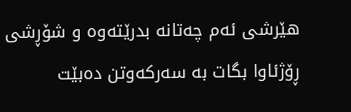هێرشی ئەم چەتانە بدرێتەوە و شۆڕشی ڕۆژئاوا بگات بە سەرکەوتن دەبێت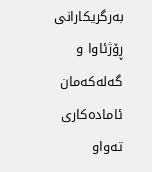بەرگریکارانی ڕۆژئاوا و گەلەکەمان ئامادەکاری تەواو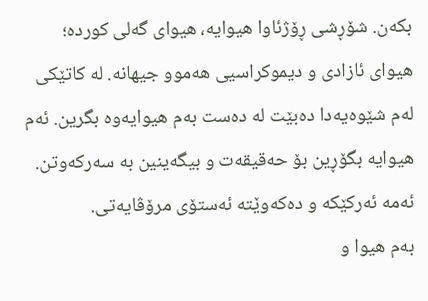بکەن. شۆڕشی ڕۆژئاوا هیوایە، هیوای گەلی کوردە؛ هیوای ئازادی و دیموکراسیی هەموو جیهانە. لە کاتێکی لەم شێوەیەدا دەبێت لە دەست بەم هیوایەوە بگرین. ئەم هیوایە بگۆڕین بۆ حەقیقەت و بیگەینین بە سەرکەوتن. ئەمە ئەرکێکە و دەکەوێتە ئەستۆی مرۆڤایەتی.
بەم هیوا و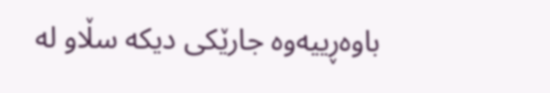باوەڕییەوە جارێکی دیکە سڵاو لە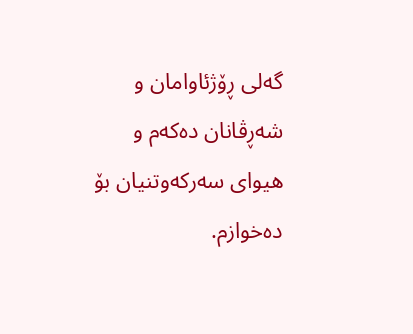گەلی ڕۆژئاوامان و شەڕڤانان دەکەم و هیوای سەرکەوتنیان بۆ دەخوازم.